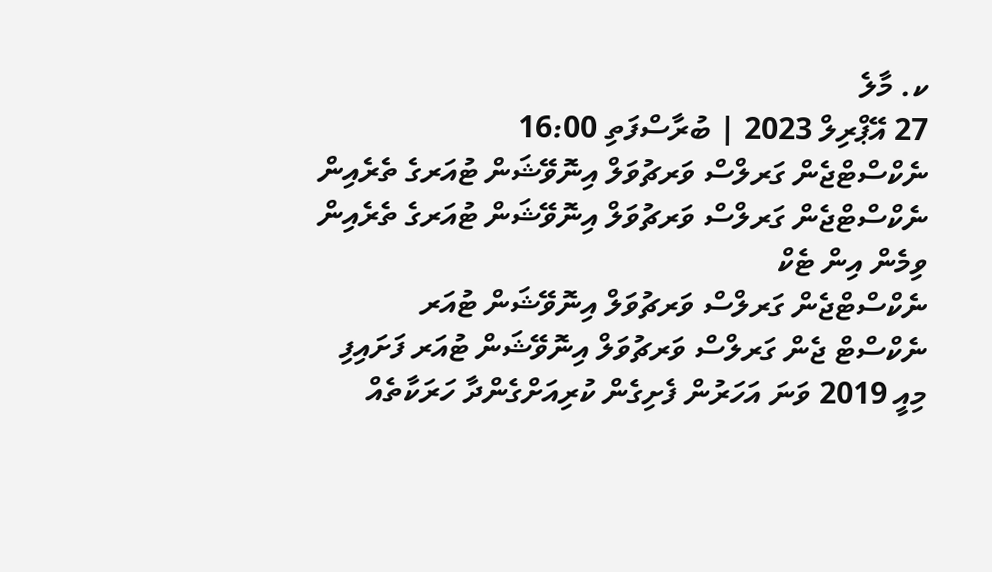ކ. މާލެ
27 އޭޕްރިލް 2023 | ބުރާސްފަތި 16:00
ނެކްސްޓްޖެން ގަރލްސް ވަރޗުވަލް އިނޮވޭޝަން ޓުއަރގެ ތެރެއިން
ނެކްސްޓްޖެން ގަރލްސް ވަރޗުވަލް އިނޮވޭޝަން ޓުއަރގެ ތެރެއިން
ވިމެން އިން ޓެކް
ނެކްސްޓްޖެން ގަރލްސް ވަރޗުވަލް އިނޮވޭޝަން ޓުއަރ
ނެކްސްޓް ޖެން ގަރލްސް ވަރޗުވަލް އިނޮވޭޝަން ޓުއަރ ފަށައިފި
މިއީ 2019 ވަނަ އަހަރުން ފެށިގެން ކުރިއަށްގެންދާ ހަރަކާތެއް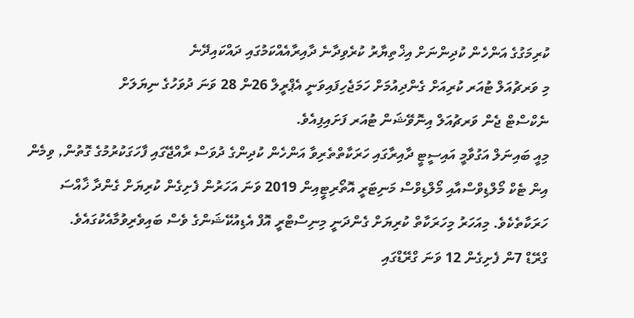ކުރިމަގުގެ އަންހެން ކުދިންނަށް އިޚްތިޔާރު ކުރެވިދާނެ ދާއިރާއެއްކަމުގައި ދައްކައިދޭނެ
މި ވަރޗުއަލް ޓުއަރ ކުރިއަށް ގެންދިއުމަށް ހަމަޖެހިފައިވަނީ އެޕްރީލް 26ން 28 ވަނަ ދުވަހުގެ ނިޔަލަށް
ނެކްސްޓް ޖެން ވަރޗުއަލް އިނޮވޭޝަން ޓުއަރ ފަށައިފިއެވެ.
މިއީ ބައިނަލް އަގުވާމީ އައިސީޓީ ދާއިރާގައި ހަރަކާތްތެރިވާ އަންހެން ކުދިންގެ ދުވަސް ރާއްޖޭގައި ފާހަގަކުރުމުގެ ގޮތުން, ވިމެން އިން ޓެކް މޯލްޑިވްސްއާއި މޯލްޑިވްސް މަނިޓަރީ އޮތޯރިޓީއިން 2019 ވަނަ އަހަރުން ފެށިގެން ކުރިޔަށް ގެންދާ ޚާއްސަ ހަރަކާތެކެވެ. މިއަހަރު މިހަރަކާތް ކުރިޔަށް ގެންދަނީ މިނިސްޓްރީ އޮފް އެޑިއުކޭޝަންގެ ވެސް ބައިވެރިވުމާއެކުގައެވެ.
ގްރޭޑް 7ން ފެށިގެން 12 ވަނަ ގްރޭޑްގައި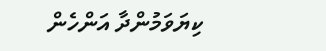ކިޔަވަމުންދާ އަންހެން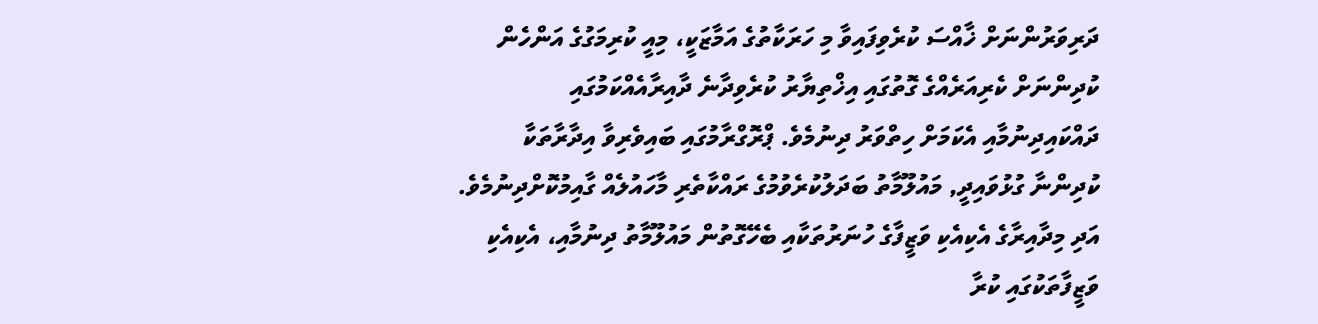ދަރިވަރުންނަށް ޚާއްސަ ކުރެވިފައިވާ މި ހަރަކާތުގެ އަމާޒަކީ، މިއީ ކުރިމަގުގެ އަންހެން ކުދިންނަށް ކެރިއަރެއްގެ ގޮތުގައި އިޚްތިޔާރު ކުރެވިދާނެ ދާއިރާއެއްކަމުގައި ދައްކައިދިނުމާއި އެކަމަށް ހިތްވަރު ދިނުމެވެ. ޕްރޮގްރާމުގައި ބައިވެރިވާ އިދާރާތަކާ ކުދިންނާ ގުޅުވައިދީ, މައުލޫމާތު ބަދަލުކުރެވުމުގެ ރައްކާތެރި މާހައުލެއް ގާއިމުކޮށްދިނުމެވެ. އަދި މިދާއިރާގެ އެކިއެކި ވަޒީފާގެ ހުނަރުތަކާއި ބެހޭގޮތުން މައުލޫމާތު ދިނުމާއި، އެކިއެކި ވަޒީފާތަކުގައި ކުރާ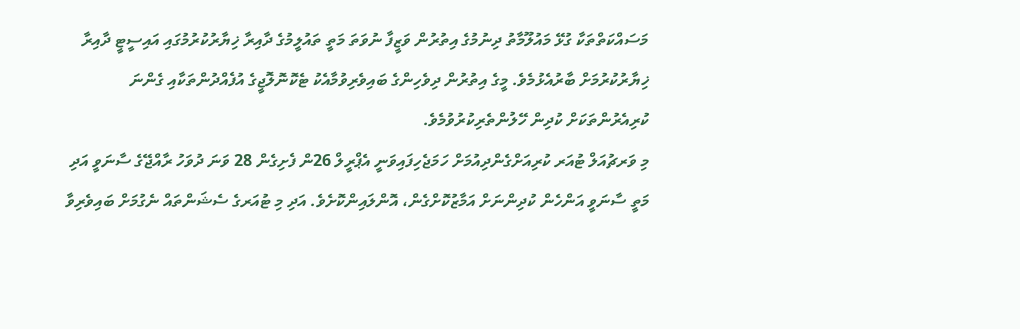މަސައްކަތްތަކާ ގުޅޭ މައުލޫމާތު ދިނުމުގެ އިތުރުން ވަޒީފާ ނުވަތަ މަތީ ތައުލީމުގެ ދާއިރާ ޚިޔާރުކުރުމުގައި އައިސީޓީ ދާއިރާ ޚިޔާރުކުރުމަށް ބާރުއެޅުމެވެ. މީގެ އިތުރުން ދިވެހިންގެ ބައިވެރިވުމާއެކު ޓެކޮނޮލޮޖީގެ އުފެއްދުންތަކާއި ގެންނަ ކުރިއެރުންތަކަށް ކުދިން ހޭލުންތެރިކުރުވުމެވެ.
މި ވަރޗުއަލް ޓުއަރ ކުރިއަށްގެންދިއުމަށް ހަމަޖެހިފައިވަނީ އެޕްރީލް 26ން ފެށިގެން 28 ވަނަ ދުވަހު ރާއްޖޭގެ ސާނަވީ އަދި މަތީ ސާނަވީ އަންހެން ކުދިންނަށް އަމާޒުކޮށްގެން، އޮންލައިންކޮށެވެ. އަދި މި ޓުއަރގެ ސެޝަންތައް ނެގުމަށް ބައިވެރިވާ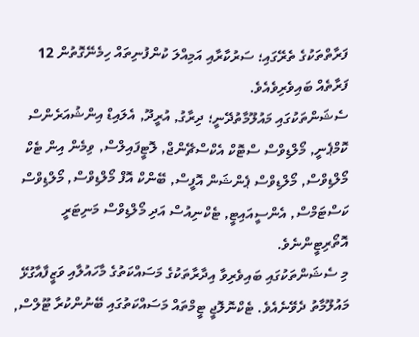ފަރާތްތަކުގެ ތެރޭގައި؛ ސަރުކާރާއި އަމިއްލަ ކުންފުނިތައް ހިމެނޭގޮތުން 12 ފަރާތެއް ބައިވެރިވެއެވެ.
ސެޝަންތަކުގައި މައުލޫމާތުދޭނީ؛ ދިރާގު, އުރީދޫ, އެލައިޑް އިންޝުއަރެންސް ކޮމްޕެނީ, މޯލްޑިވްސް ސްޓޮކް އެކްސްޗޭންޖް, ލޮޓީފައިލްސް, ވިމެން އިން ޓެކް މޯލްޑިވްސް, މޯލްޑިވްސް ޕެންޝަން އޮފީސް, ބޭންކް އޮފް މޯލްޑިވްސް, މޯލްޑިވްސް ކަސްޓަމްސް, އެންސީއައިޓީ, ޓެކްނިއުސް އަދި މޯލްޑިވްސް މަނިޓަރީ އޮތޯރިޓީންނެވެ.
މި ސެޝަންތަކުގައި ބައިވެރިވާ އިދާރާތަކުގެ މަސައްކަތުގެ މާހައުލާއި ވަޒީފާއާގުޅޭ މައުލޫމާތު ދެވޭނެއެވެ. ޓެކްނޮލޮޖީ ޓީމްތައް މަސައްކަތުގައި ބޭނުންކުރާ ޓޫލްސް,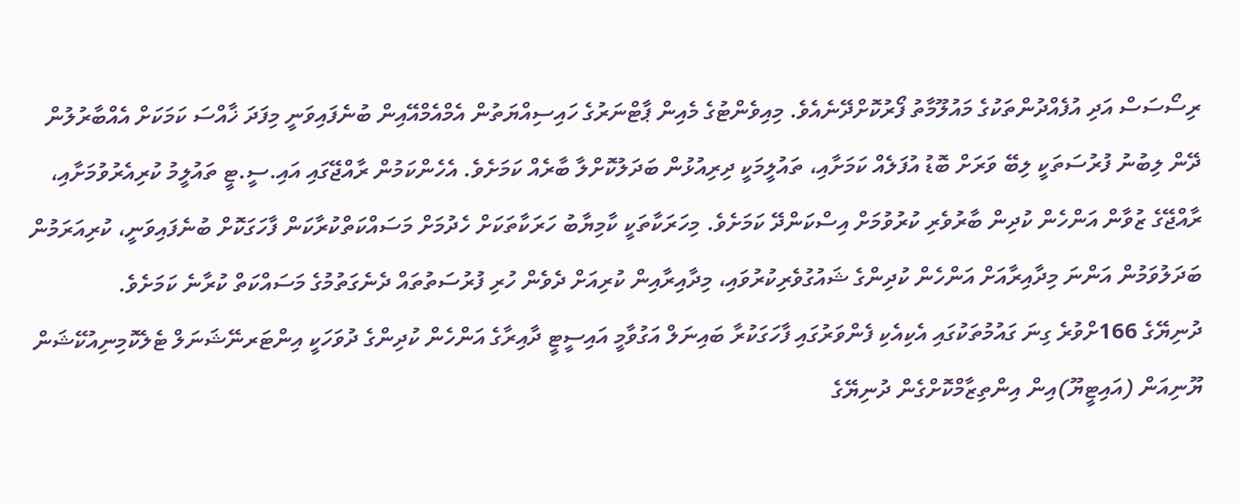ރިސޯސަސް އަދި އުފެއްދުންތަކުގެ މައުލޫމާތު ފޯރުކޮށްދޭނެއެވެ. މިއިވެންޓުގެ މެއިން ޕާޓްނަރުގެ ހައިސިއްޔަތުން އެމްއެމްއޭއިން ބުނެފައިވަނީ މިފަދަ ޚާއްސަ ކަމަކަށް އެއްބާރުލުން ދޭން ލިބުނު ފުރުސަތަކީ ލިބޭ ވަރަށް ބޮޑު އުފަލެއް ކަމަށާއި، ތައުލީމަކީ ދިރިއުޅުން ބަދަލުކޮށްލާ ބާރެއް ކަމަށެވެ. އެހެންކަމުން ރާއްޖޭގައި އައި.ސީ.ޓީ ތައުލީމު ކުރިއެރުވުމަށާއި، ރާއްޖޭގެ ޒުވާން އަންހެން ކުދިން ބާރުވެރި ކުރުވުމަށް އިސްކަންދޭ ކަމަށެވެ. މިހަރަކާތަކީ ކާމިޔާބު ހަރަކާތަކަށް ހެދުމަށް މަސައްކަތްކުރާކަން ފާހަގަކޮށް ބުނެފައިވަނީ، ކުރިއަރަމުން ބަދަލުވަމުން އަންނަ މިދާއިރާއަށް އަންހެން ކުދިންގެ ޝައުގުވެރިކުރުވައި، މިދާއިރާއިން ކުރިއަށް ދެވެން ހުރި ފުރުސަތުތައް ދެނެގަތުމުގެ މަސައްކަތް ކުރާނެ ކަމަށެވެ.
ދުނިޔޭގެ 166ށްވުރެ ގިނަ ގައުމުތަކުގައި އެކިއެކި ފެންވަރުގައި ފާހަގަކުރާ ބައިނަލް އަގުވާމީ އައިސީޓީ ދާއިރާގެ އަންހެން ކުދިންގެ ދުވަހަކީ އިންޓަރނޭޝަނަލް ޓެލެކޮމިނިއުކޭޝަން ޔޫނިއަން (އައިޓީޔޫ)އިން އިންތިޒާމްކޮށްގެން ދުނިޔޭގެ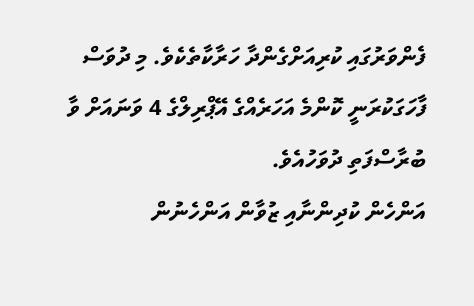ފެންވަރުގައި ކުރިއަށްގެންދާ ހަރާކާތެކެވެ. މި ދުވަސް ފާހަގަކުރަނީ ކޮންމެ އަހަރެއްގެ އޭޕްރިލްގެ 4 ވަނައަށް ވާ ބުރާސްފަތި ދުވަހުއެވެ.
އަންހެން ކުދިންނާއި ޒުވާން އަންހެނުން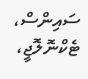ސައިންސް، ޓެކްނޮލޮޖީ،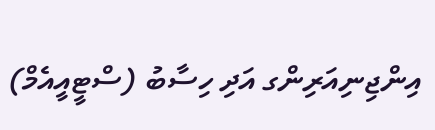އިންޖިނިއަރިންގ އަދި ހިސާބު (ސްޓީއީއެމް)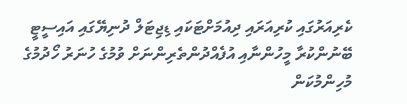ކެރިއަރުގައި ކުރިއަރައި ދިއުމަށްޓަކައި ޑިޖިޓަލް ދުނިޔޭގައި އައިސީޓީ ބޭނުންކުރާ މީހުންނާއި އުފެއްދުންތެރިންނަށް ވުމުގެ ހުނަރު ހޯދުމުގެ މުހިންމުކަން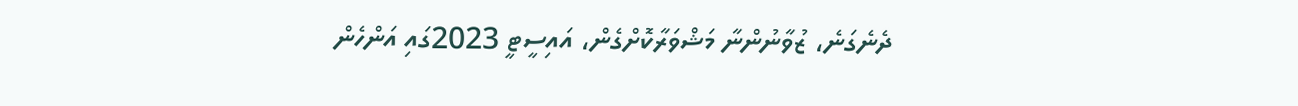ދެނެގަނެ، ޒުވާނުންނާ މަޝްވަރާކޮށްގެން، އައިސީޓީ 2023ގައި އަންހެން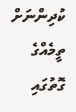ކުދިންނަށް ތީމެއްގެ ގޮތުގައި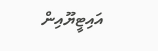އައިޓީޔޫއިން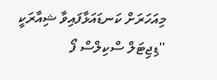މިއަހަރަށް ކަނޑައަޅާފައިވާ ޝިއާރަކީ ''ޑިޖިޓަލް ސްކިލްސް ފޯ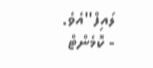ލައިފް''އެވެ.
- ކޮމެންޓް